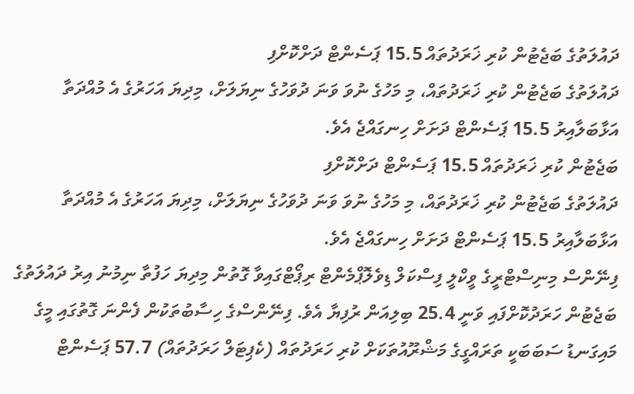ދައުލަތުގެ ބަޖެޓުން ކުރި ޚަރަދުތައް 15.5 ޕަސެންޓް ދަށްކޮށްފި
ދައުލަތުގެ ބަޖެޓުން ކުރި ޚަރަދުތައް، މި މަހުގެ ނުވަ ވަނަ ދުވަހުގެ ނިޔަލަށް، މިދިޔަ އަހަރުގެ އެ މުއްދަތާ އަޅާބަލާއިރު 15.5 ޕަސެންޓް ދަށަށް ހިނގައްޖެ އެވެ.
ބަޖެޓުން ކުރި ޚަރަދުތައް 15.5 ޕަސެންޓް ދަށްކޮށްފި
ދައުލަތުގެ ބަޖެޓުން ކުރި ޚަރަދުތައް، މި މަހުގެ ނުވަ ވަނަ ދުވަހުގެ ނިޔަލަށް، މިދިޔަ އަހަރުގެ އެ މުއްދަތާ އަޅާބަލާއިރު 15.5 ޕަސެންޓް ދަށަށް ހިނގައްޖެ އެވެ.
ފިނޭންސް މިނިސްޓްރީގެ ވީކްލީ ފިސްކަލް ޑިވެލޮޕްމެންޓް ރިޕޯޓްގައިވާ ގޮތުން މިދިޔަ ހަފުތާ ނިމުނު އިރު ދައުލަތުގެ ބަޖެޓުން ހަރަދުކޮށްފައި ވަނީ 25.4 ބިލިއަން ރުފިޔާ އެވެ. ފިނޭންސްގެ ހިސާބުތަކުން ފެންނަ ގޮތުގައި މީގެ މައިގަނޑު ސަބަބަކީ ތަރައްގީގެ މަޝްރޫއުތަކަށް ކުރި ހަރަދުތައް (ކެޕިޓަލް ހަރަދުތައް) 57.7 ޕަސެންޓް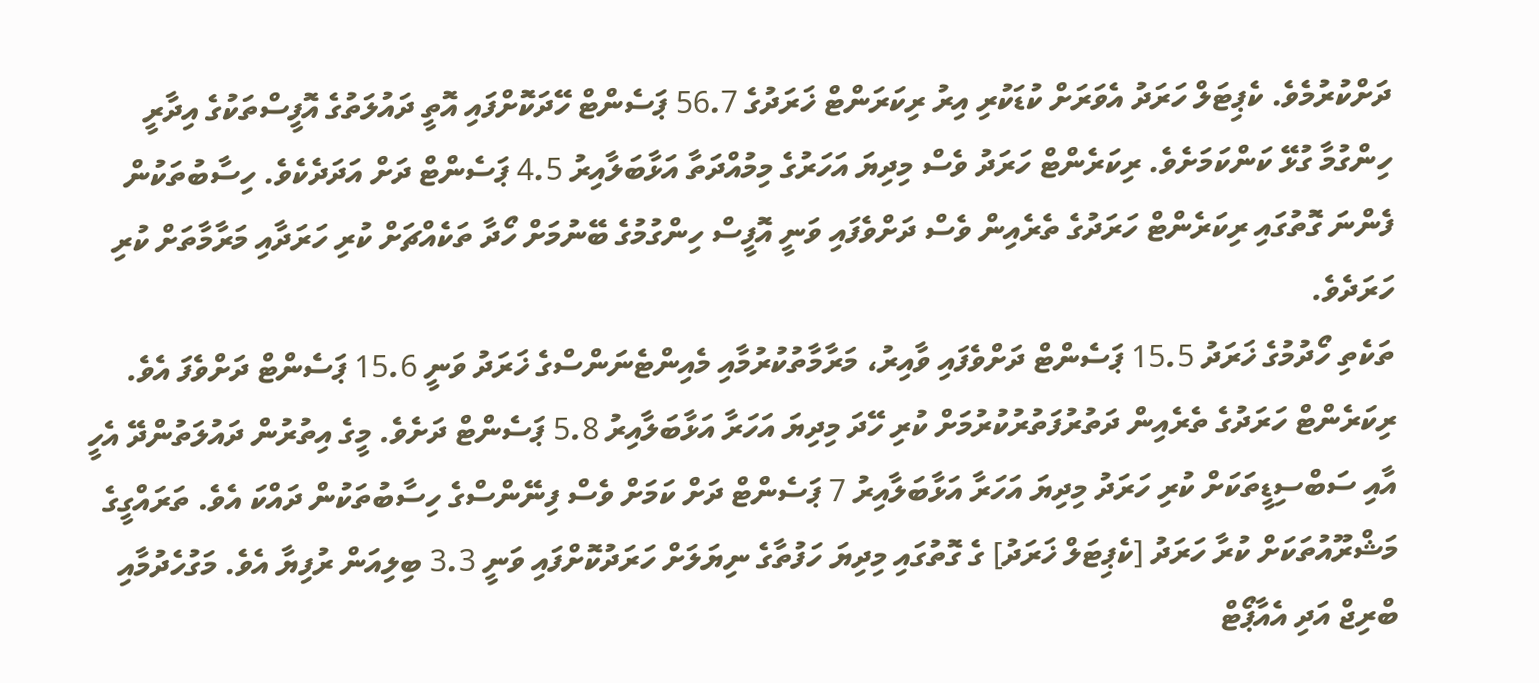ދަށްކުރުމެވެ. ކެޕިޓަލް ހަރަދު އެވަރަށް ކުޑަކުރި އިރު ރިކަރަންޓް ޚަރަދުގެ 56.7 ޕަސެންޓް ހޭދަކޮށްފައި އޮތީ ދައުލަތުގެ އޮފީސްތަކުގެ އިދާރީ ހިންގުމާ ގުޅޭ ކަންކަމަށެވެ. ރިކަރެންޓް ހަރަދު ވެސް މިދިޔަ އަހަރުގެ މިމުއްދަތާ އަޅާބަލާއިރު 4.5 ޕަސެންޓް ދަށް އަދަދެކެވެ. ހިސާބުތަކުން ފެންނަ ގޮތުގައި ރިކަރެންޓް ހަރަދުގެ ތެރެއިން ވެސް ދަށްވެފައި ވަނީ އޮފީސް ހިންގުމުގެ ބޭނުމަށް ހޯދާ ތަކެއްޗަށް ކުރި ހަރަދާއި މަރާމާތަށް ކުރި ހަރަދެވެ.
ތަކެތި ހޯދުމުގެ ޚަރަދު 15.5 ޕަސެންޓް ދަށްވެފައި ވާއިރު، މަރާމާތުކުރުމާއި މެއިންޓެނަންސްގެ ޚަރަދު ވަނީ 15.6 ޕަސެންޓް ދަށްވެފަ އެވެ.
ރިކަރެންޓް ހަރަދުގެ ތެރެއިން ދަތުރުފަތުރުކުރުމަށް ކުރި ހޭދަ މިދިޔަ އަހަރާ އަޅާބަލާއިރު 5.8 ޕަސެންޓް ދަށެވެ. މީގެ އިތުރުން ދައުލަތުންދޭ އެހީ އާއި ސަބްސިޑީތަކަށް ކުރި ހަރަދު މިދިޔަ އަހަރާ އަޅާބަލާއިރު 7 ޕަސެންޓް ދަށް ކަމަށް ވެސް ފިނޭންސްގެ ހިސާބުތަކުން ދައްކަ އެވެ. ތަރައްގީގެ މަޝްރޫއުތަކަށް ކުރާ ހަރަދު [ކެޕިޓަލް ޚަރަދު] ގެ ގޮތުގައި މިދިޔަ ހަފުތާގެ ނިޔަލަށް ހަރަދުކޮށްފައި ވަނީ 3.3 ބިލިއަން ރުފިޔާ އެވެ. މަގުހެދުމާއި ބްރިޖް އަދި އެއާޕޯޓް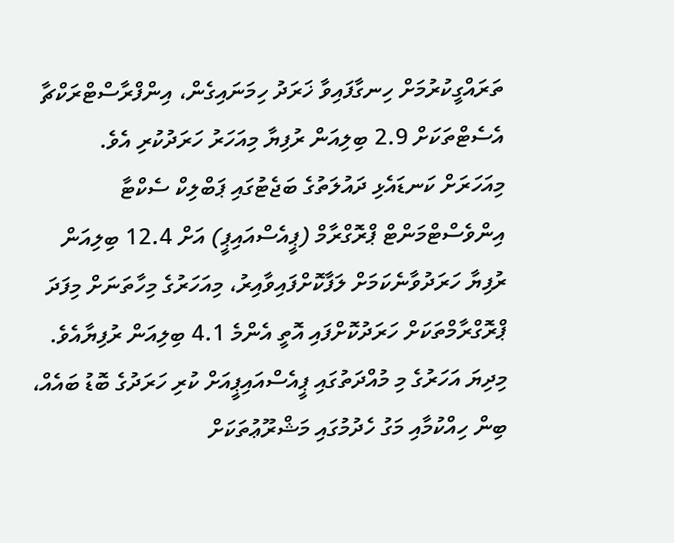ތަރައްގީކުރުމަށް ހިނގާފައިވާ ޚަރަދު ހިމަނައިގެން، އިންފްރާސްޓްރަކްޗާ އެސެޓްތަކަށް 2.9 ބިލިއަން ރުފިޔާ މިއަހަރު ހަރަދުކުރި އެވެ.
މިއަހަރަށް ކަނޑައެޅި ދައުލަތުގެ ބަޖެޓުގައި ޕަބްލިކް ސެކްޓާ އިންވެސްޓްމަންޓް ޕްރޮގްރާމް (ޕީއެސްއައިޕީ) އަށް 12.4 ބިލިއަން ރުފިޔާ ހަރަދުވާނެކަމަށް ލަފާކޮށްފައިވާއިރު، މިއަހަރުގެ މިހާތަނަށް މިފަދަ ޕްރޮގްރާމްތަކަށް ހަރަދުކޮށްފައި އޮތީ އެންމެ 4.1 ބިލިއަން ރުފިޔާއެވެ. މިދިޔަ އަހަރުގެ މި މުއްދަތުގައި ޕީއެސްއައިޕީއަށް ކުރި ހަރަދުގެ ބޮޑު ބައެއް، ބިން ހިއްކުމާއި މަގު ހެދުމުގައި މަޝްރޫޢުތަކަށް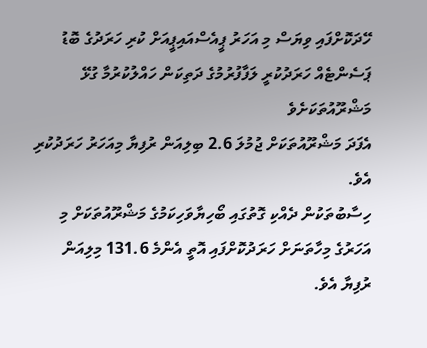ހޭދަކޮށްފައި ވިޔަސް މި އަހަރު ޕީއެސްއައިޕީއަށް ކުރި ހަރަދުގެ ބޮޑު ޕަސެންޓެއް ހަރަދުކުރީ ލަފާފުރުމުގެ ދަތިކަން ހައްލުކުރުމާ ގުޅޭ މަޝްރޫއުތަކަށެވެ
އެފަދަ މަޝްރޫއުތަކަށް ޖުމުލަ 2.6 ބިލިއަން ރުފިޔާ މިއަހަރު ހަރަދުކުރި އެވެ.
ހިސާބުތަކުން ދެއްކި ގޮތުގައި ބޯހިޔާވަހިކަމުގެ މަޝްރޫއުތަކަށް މި އަހަރުގެ މިހާތަނަށް ހަރަދުކޮށްފައި އޮތީ އެންމެ 131.6 މިލިއަން ރުފިޔާ އެވެ.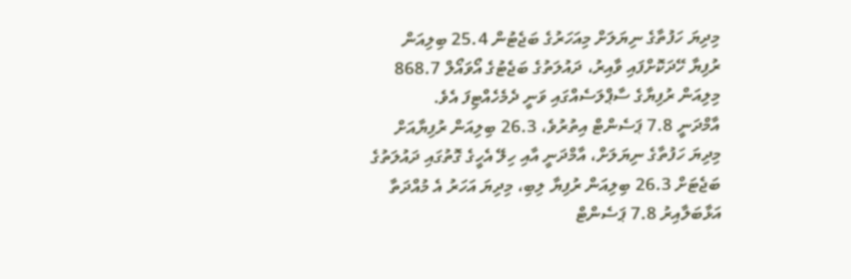މިދިޔަ ހަފުތާގެ ނިޔަލަށް މިއަހަރުގެ ބަޖެޓުން 25.4 ބިލިއަން ރުފިޔާ ހޭދަކޮށްފައި ވާއިރު، ދައުލަތުގެ ބަޖެޓުގެ އޯވައޯލް 868.7 މިލިއަން ރުފިޔާގެ ސާޕްލަސެއްގައި ވަނީ ދެމެހެއްޓިފަ އެވެ.
އާމްދަނީ 7.8 ޕަސެންޓް އިތުރުވެ، 26.3 ބިލިއަން ރުފިޔާއަށް
މިދިޔަ ހަފުތާގެ ނިޔަލަށް، އާމްދަނީ އާއި ހިލޭ އެހީގެ ގޮތުގައި ދައުލަތުގެ ބަޖެޓަށް 26.3 ބިލިއަން ރުފިޔާ ލިބި، މިދިޔަ އަހަރު އެ މުއްދަތާ އަޅާބަލާއިރު 7.8 ޕަސެންޓް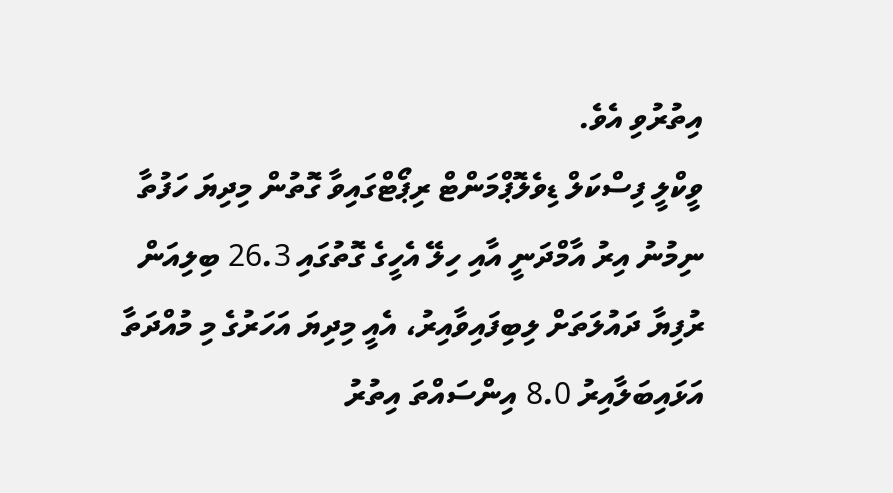އިތުރުވި އެވެ.
ވީކްލީ ފިސްކަލް ޑިވެލޮޕްމަންޓް ރިޕޯޓްގައިވާ ގޮތުން މިދިޔަ ހަފުތާ ނިމުނު އިރު އާމްދަނީ އާއި ހިލޭ އެހީގެ ގޮތުގައި 26.3 ބިލިއަން ރުފިޔާ ދައުލަތަށް ލިބިފައިވާއިރު، އެއީ މިދިޔަ އަހަރުގެ މި މުއްދަތާ އަޅައިބަލާއިރު 8.0 އިންސައްތަ އިތުރު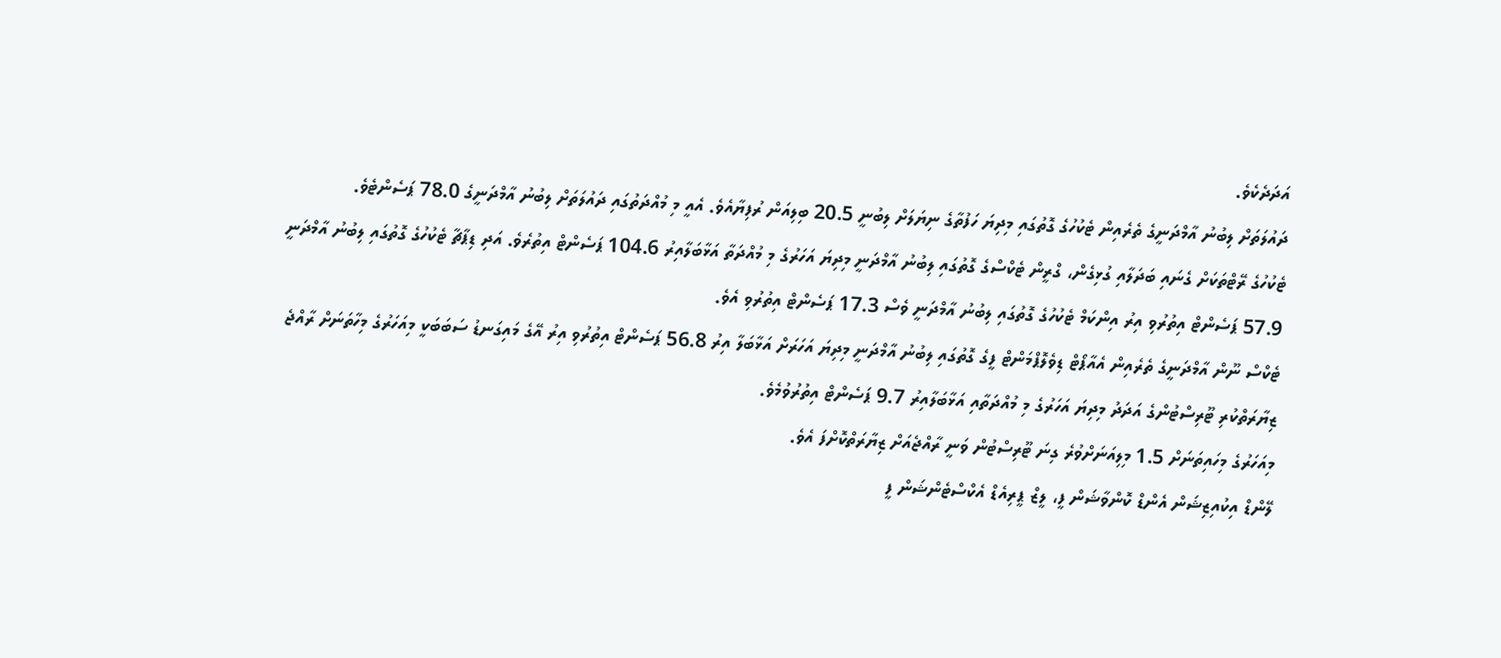އަދަދެކެވެ.
ދައުލަތަށް ލިބުނު އާމްދަނީގެ ތެރެއިން ޓެކުހުގެ ގޮތުގައި މިދިޔަ ހަފުތާގެ ނިޔަލަށް ލިބުނީ 20.5 ބިލިއަން ރުފިޔާއެވެ. އެއީ މި މުއްދަތުގައި ދައުލަތަށް ލިބުނު އާމްދަނީގެ 78.0 ޕަސެންޓެވެ.
ޓެކުހުގެ ރޭޓްތަކަށް ގެނައި ބަދަލާއި ގުޅިގެން، ގްރީން ޓެކްސްގެ ގޮތުގައި ލިބުނު އާމްދަނީ މިދިޔަ އަހަރުގެ މި މުއްދަތާ އަޅާބަލާއިރު 104.6 ޕަސެންޓް އިތުރެވެ. އަދި ޑިޕާޗާ ޓެކުހުގެ ގޮތުގައި ލިބުނު އާމްދަނީ 57.9 ޕަސެންޓް އިތުރުވި އިރު އިންކަމް ޓެކުހުގެ ގޮތުގައި ލިބުނު އާމްދަނީ ވެސް 17.3 ޕަސެންޓް އިތުރުވި އެވެ.
ޓެކްސް ނޫން އާމްދަނީގެ ތެރެއިން އެއާޕޯޓް ޑިވެލޮޕްމަންޓް ފީގެ ގޮތުގައި ލިބުނު އާމްދަނީ މިދިޔަ އަހަރަށް އަޅާބަލާ އިރު 56.8 ޕަސެންޓް އިތުރުވި އިރު އޭގެ މައިގަނޑު ސަބަބަކީ މިއަހަރުގެ މިހާތަނަށް ރާއްޖެ ޒިޔާރަތްކުރި ޓޫރިސްޓުންގެ އަދަދު މިދިޔަ އަހަރުގެ މި މުއްދަތާއި އަޅާބަލާއިރު 9.7 ޕަސެންޓް އިތުރުވުމެވެ.
މިއަހަރުގެ މިހައިތަނަށް 1.5 މިލިއަނަށްވުރެ ގިނަ ޓޫރިސްޓުން ވަނީ ރާއްޖެއަށް ޒިޔާރަތްކޮށްފަ އެވެ.
ލޭންޑް އިކުއިޒިޝަން އެންޑް ކޮންވާޝަން ފީ، ލީޒް ޕީރިއެޑް އެކްސްޓެންޝަން ފީ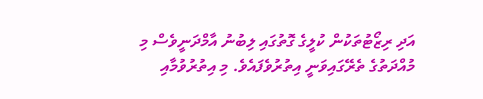އަދި ރިޒޯޓުތަކުން ކުލީގެ ގޮތުގައި ލިބުނު އާމްދަނީވެސް މި މުއްދަތުގެ ތެރޭގައިވަނީ އިތުރުވެފައެވެ. މި އިތުރުވުމާއި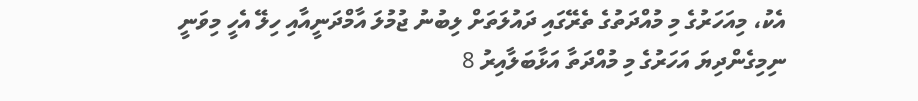އެކު، މިއަހަރުގެ މި މުއްދަތުގެ ތެރޭގައި ދައުލަތަށް ލިބުނު ޖުމުލަ އާމްދަނީއާއި ހިލޭ އެހީ މިވަނީ ނިމިގެންދިޔަ އަހަރުގެ މި މުއްދަތާ އަޅާބަލާއިރު 8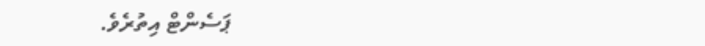ޕަސެންޓް އިތުރެވެ.